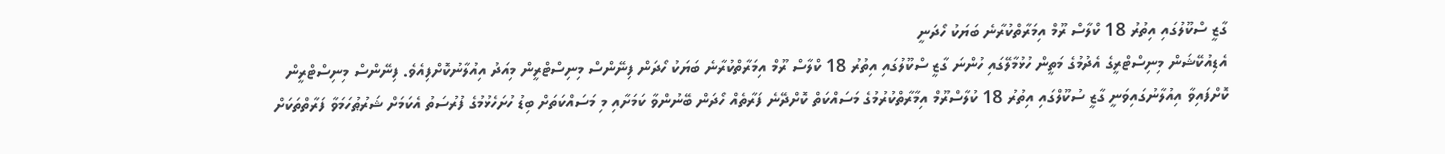ގާޒީ ސްކޫލުގައި އިތުރު 18 ކްލާސް ރޫމް އިމަރާތްކުރާނެ ބަޔަކު ހޯދަނީ
އެޑިއުކޭޝަން މިނިސްޓްރީގެ އެދުމުގެ މަތީން ހުޅުމާލޭގައި ހުންނަ ގާޒީ ސްކޫލުގައި އިތުރު 18 ކްލާސް ރޫމް އިމަރާތްކުރާނެ ބަޔަކު ހޯދަން ފިނޭންސް މިނިސްޓްރީން މިއަދު އިއުލާނުކޮށްފިއެވެ. ފިނޭންސް މިނިސްޓްރީން ކޮށްފައިވާ އިއުލާނުގައިވަނީ ގާޒީ ސުކޫލްގައި އިތުރު 18 ކުލާސްރޫމް އިމާރާތްކުރުމުގެ މަސައްކަތް ކޮށްދޭނެ ފަރާތެއް ހޯދަން ބޭނުންވާ ކަމަށާއި މި މަސައްކަތަށް ބިޑު ހުށަހެޅުމުގެ ފުރުސަތު އެކަމަށް ޝަރުޠުހަމަވާ ފަރާތްތަކަށް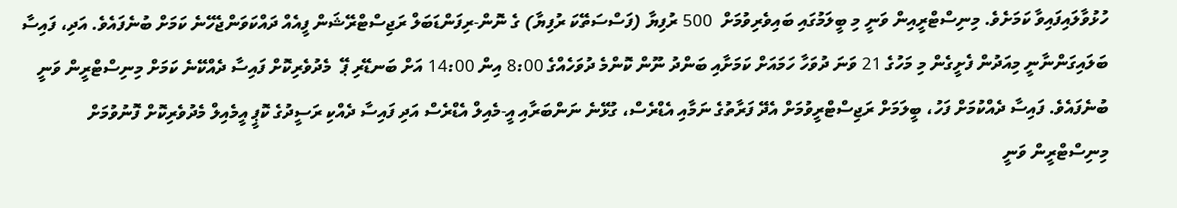ހުޅުވާލައިފައިވާ ކަމަށެވެ. މިނިސްޓްރީއިން ވަނީ މި ބީލަމުގައި ބައިވެރިވުމަށް  500 ރުފިޔާ (ފަސްސަތޭކަ ރުފިޔާ) ގެ ނޮން-ރިފަންޑަބަލް ރަޖިސްޓްރޭޝަން ފީއެއް ދައްކަވަންޖެހޭނެ ކަމަށް ބުނެފައެވެ. އަދި، ފައިސާ ބަލައިގަންނާނީ މިއަދުން ފެށީގެން މި މަހުގެ 21 ވަނަ ދުވަހާ ހަމައަށް ކަމަށާއި ބަންދު ނޫން ކޮންމެ ދުވަހެއްގެ 8:00 އިން 14:00 އަށް ބަނޑޭރި ޕޭ  މެދުވެރިކޮށް ފައިސާ ދެއްކޭނެ ކަމަށް މިނިސްޓްރީން ވަނީ ބުނެފައެވެ. ފައިސާ ދެއްކުމަށް ފަހު، ބީލަމަށް ރަޖިސްޓްރީވުމަށް އެދޭ ފަރާތުގެ ނަމާއި އެޑްރެސް، ގުޅޭނެ ނަންބަރާއި އީ-މެއިލް އެޑްރެސް އަދި ފައިސާ ދެއްކި ރަސީދުގެ ކޮޕީ އީމެއިލް މެދުވެރިކޮށް ފޮނުވުމަށް މިނިސްޓްރީން ވަނީ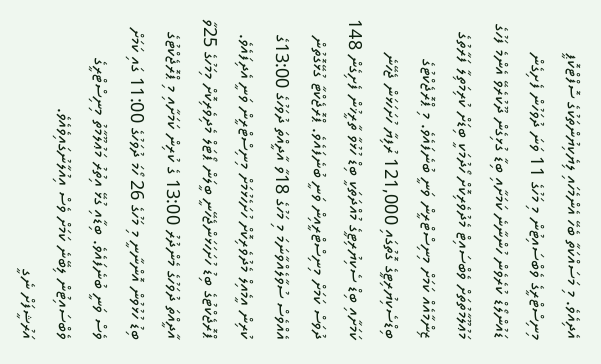އެދިއެވެ. މި މަސައްކަތާ ބެހޭ އެންމެހައި ލިޔެކިޔުންތަކުގެ ސޮފްޓްކޮޕީ މިނިސްޓްރީގެ ވެބްސައިޓުން މި މަހުގެ 11 ވަނަ ދުވަހުން ފެށިގެން ޑައުންލޯޑް ކުރެވެން ހުންނާނެ ކަމަށާއި ބިޑާ ގުޅިގެން ދޫކުރެވޭ އެންމެ ފަހުގެ މަޢުލޫމާތުތަށް ވެބްސައިޓް މެދުވެރިކޮށް ހޯދުމަކީ ބިޑަށް ކުރިމަތިލާ ފަރާތުގެ ޒިންމާއެއް ކަމަށް މިނިސްޓްރީން ވަނީ ބުނެފައެވެ. މި ޕްރޮޖެކްޓުގެ ބިޑްސެކިޔުރިޓީގެ ގޮތުގައި 121,000 ރުފިޔާ ހުށަހަޅަން ޖެހޭނެ ކަމަށާއި ބިޑް ސެކިޔުރިޓީގެ މުއްދަތަކީ ބިޑް ހުޅުވާ ތާރީޚުން ފެށިގެން 148 ދުވަސް ކަމަށް މިނިސްޓްރީއިން ވަނީ ބުނެފައެވެ. ޕްރޮޖެކްޓާ ގުޅޭގޮތުން އެއްވެސް ސުވާލެއްވާނަމަ މި މަހުގެ 18ވާ އާދީއްތަ ދުވަހުގެ 13:00ގެ ކުރިން އީމެއިލް މެދުވެރިކޮށް ހުށަހެޅުމަށް މިނިސްޓްރީން ވަނީ އެދިފައެވެ. ޕްރޮޖެކްޓުގެ ބިޑު ހުށަހަޅަންޖެހޭނީ ބީލަން ޕޯޓަލް މެދިވެރިކޮށް މިމަހުގެ 25ވާ އާދީއްތަ ދުވަހުގެ މެންދުރު 13:00 ގެ ކުރިން ކަމަށާއި މި ޕްރޮޖެކްޓުގެ ބިޑު ހުޅުވުން އޮންނާނީ މި މަހުގެ 26 ހޯމަ ދުވަހުގެ 11:00 ގައި ކަމަށް ވެސް ވަނީ ބުނެފައެވެ. ބިޑާއި ގުޅޭ އިތުރު މަޢުލޫމާތު މިނިސްޓްރީގެ ވެބްސައިޓުން ލިބޭނެ ކަމަށް ވެސް އިއުލާނުގައިވެއެވެ.
އަރުޝީފަށް ނެގީ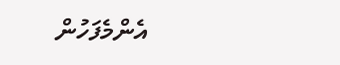އެންމެފަހުން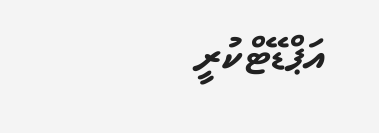އަޕްޑޭޓްކުރީ